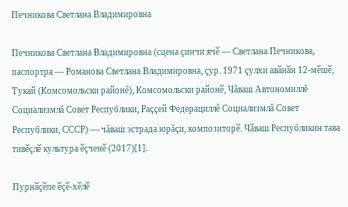Печникова Светлана Владимировна

Печникова Светлана Владимировна (сцена ҫинчи ячӗ — Светлана Печникова, паспортра — Романова Светлана Владимировна, ҫур. 1971 ҫулхи авӑнӑн 12-мӗшӗ, Тукай (Комсомольски районĕ), Комсомольски районӗ, Чăваш Автономиллĕ Социализмлă Совет Республики, Раççей Федерациллĕ Социализмлă Совет Республики, СССР) — чăваш эстрада юрăçи, композиторӗ. Чӑваш Республикин тава тивӗҫлӗ культура ӗҫченӗ (2017)[1].

Пурнӑҫӗпе ӗҫӗ-хӗлӗ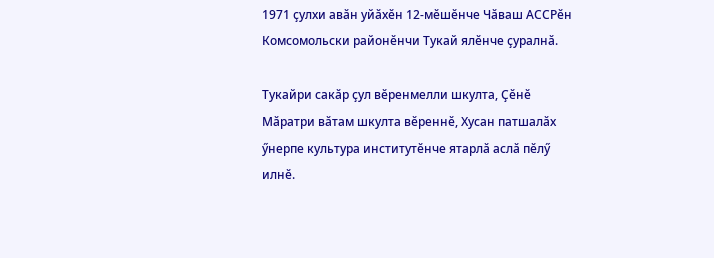1971 ҫулхи авӑн уйӑхӗн 12-мӗшӗнче Чӑваш АССРӗн Комсомольски районӗнчи Тукай ялӗнче ҫуралнӑ.

Тукайри сакӑр ҫул вӗренмелли шкулта, Ҫӗнӗ Мӑратри вӑтам шкулта вӗреннӗ, Хусан патшалӑх ӳнерпе культура институтӗнче ятарлӑ аслӑ пӗлӳ илнӗ.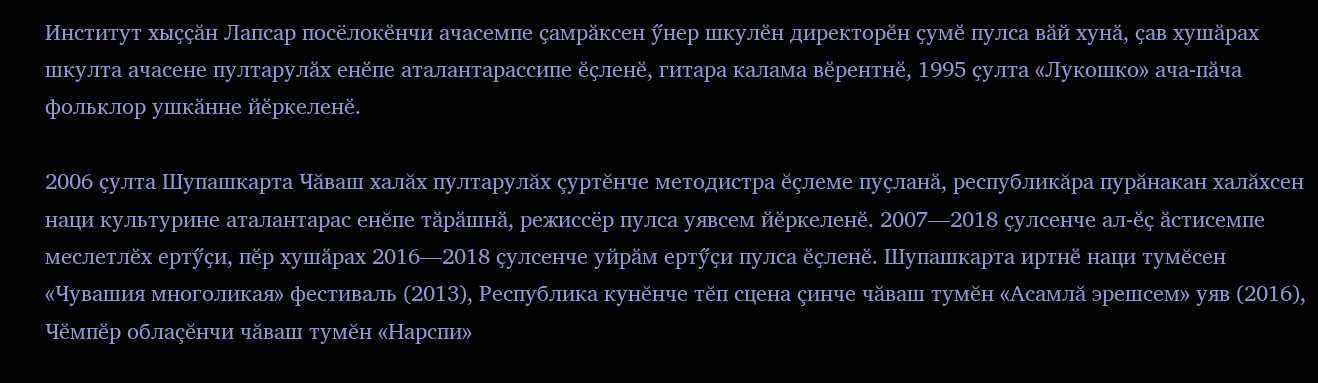Институт хыҫҫӑн Лапсар посёлокӗнчи ачасемпе ҫамрӑксен ӳнер шкулӗн директорӗн ҫумӗ пулса вӑй хунӑ, ҫав хушӑрах шкулта ачасене пултарулӑх енӗпе аталантарассипе ӗҫленӗ, гитара калама вӗрентнӗ, 1995 ҫулта «Лукошко» ача-пӑча фольклор ушкӑнне йӗркеленӗ.

2006 ҫулта Шупашкарта Чăваш халăх пултарулăх çуртĕнче методистра ĕçлеме пуҫланӑ, республикăра пурăнакан халăхсен наци культурине аталантарас енĕпе тӑрӑшнӑ, режиссёр пулса уявсем йӗркеленӗ. 2007—2018 ҫулсенче ал-ӗҫ ӑстисемпе меслетлӗх ертӳҫи, пӗр хушӑрах 2016—2018 ҫулсенче уйрӑм ертӳҫи пулса ӗҫленӗ. Шупашкарта иртнӗ наци тумĕсен «Чувашия многоликая» фестиваль (2013), Республика кунĕнче тĕп сцена çинче чăваш тумĕн «Асамлă эрешсем» уяв (2016), Чӗмпӗр облаçĕнчи чăваш тумĕн «Нарспи»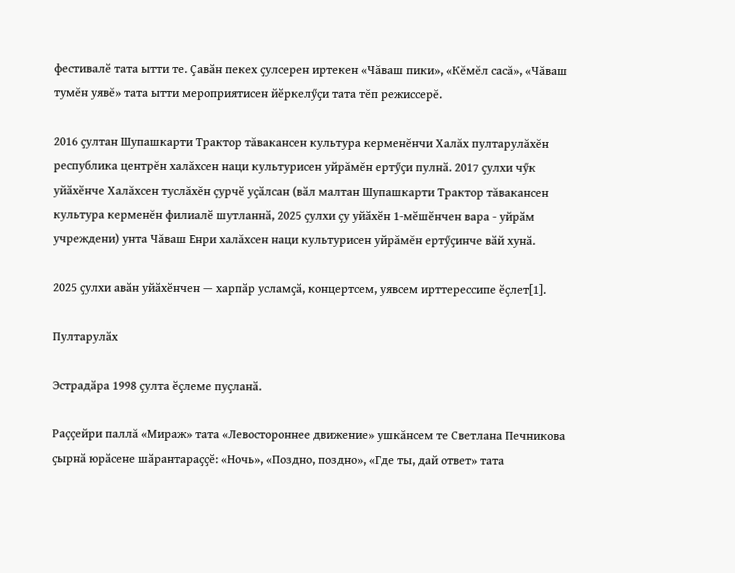фестивалӗ тата ытти те. Ҫавӑн пекех ҫулсерен иртекен «Чăваш пики», «Кĕмĕл сасă», «Чăваш тумĕн уявĕ» тата ытти мероприятисен йӗркелӳҫи тата тĕп режиссерĕ.

2016 ҫултан Шупашкарти Трактор тăвакансен культура керменĕнчи Халăх пултарулăхĕн республика центрĕн халăхсен наци культурисен уйрăмĕн ертӳҫи пулнӑ. 2017 ҫулхи чӳк уйӑхӗнче Халăхсен туслăхĕн çурчӗ уҫӑлсан (вӑл малтан Шупашкарти Трактор тăвакансен культура керменĕн филиалӗ шутланнӑ, 2025 ҫулхи ҫу уйӑхӗн 1-мӗшӗнчен вара - уйрӑм учреждени) унта Чăваш Енри халăхсен наци культурисен уйрăмĕн ертӳҫинче вӑй хунӑ.

2025 ҫулхи авӑн уйӑхӗнчен — харпӑр усламҫӑ, концертсем, уявсем ирттерессипе ӗҫлет[1].

Пултарулӑх

Эстрадӑра 1998 ҫулта ӗҫлеме пуҫланӑ.

Раççейри паллă «Мираж» тата «Левостороннее движение» ушкăнсем те Светлана Печникова ҫырнӑ юрӑсене шӑрантараҫҫӗ: «Ночь», «Поздно, поздно», «Где ты, дай ответ» тата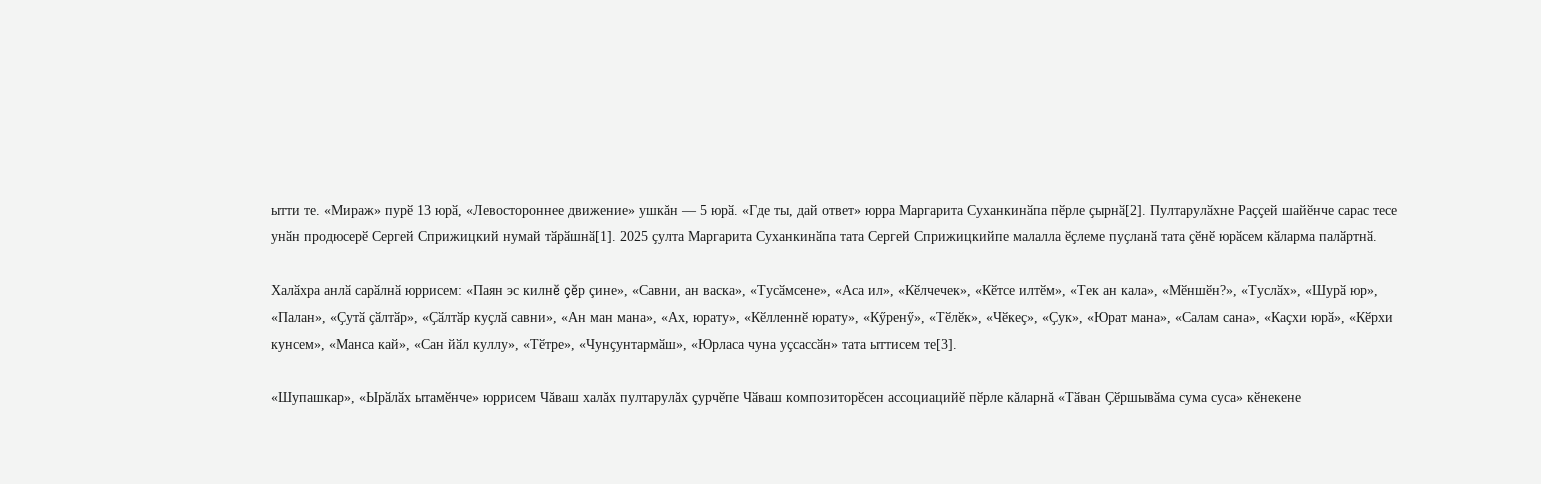ытти те. «Мираж» пурӗ 13 юрӑ, «Левостороннее движение» ушкăн — 5 юрӑ. «Где ты, дай ответ» юрра Маргарита Суханкинӑпа пӗрле ҫырнӑ[2]. Пултарулӑхне Раҫҫей шайӗнче сарас тесе унӑн продюсерӗ Сергей Сприжицкий нумай тӑрӑшнӑ[1]. 2025 ҫулта Маргарита Суханкинӑпа тата Сергей Сприжицкийпе малалла ӗҫлеме пуҫланӑ тата ҫӗнӗ юрӑсем кӑларма палӑртнӑ.

Халӑхра анлӑ сарӑлнӑ юррисем: «Паян эс килнĕ çĕр çине», «Савни, ан васка», «Тусӑмсене», «Аса ил», «Кӗлчечек», «Кӗтсе илтӗм», «Тек ан кала», «Мӗншӗн?», «Туслӑх», «Шурӑ юр», «Палан», «Ҫутӑ ҫӑлтӑр», «Ҫӑлтӑр куҫлӑ савни», «Ан ман мана», «Ах, юрату», «Кӗлленнӗ юрату», «Кӳренӳ», «Тӗлӗк», «Чӗкеҫ», «Ҫук», «Юрат мана», «Салам сана», «Каҫхи юрӑ», «Кӗрхи кунсем», «Манса кай», «Сан йӑл куллу», «Тӗтре», «Чунҫунтармӑш», «Юрласа чуна уҫсассӑн» тата ыттисем те[3].

«Шупашкар», «Ырӑлӑх ытамӗнче» юррисем Чăваш халăх пултарулăх çурчӗпе Чӑваш композиторӗсен ассоциацийӗ пӗрле кăларнă «Тӑван Ҫӗршывӑма сума суса» кӗнекене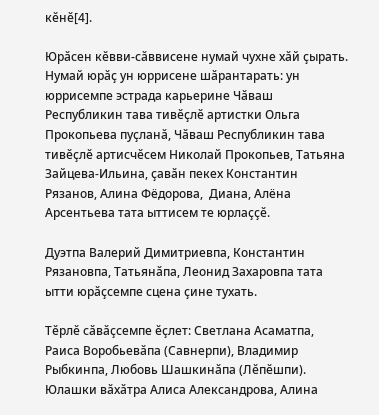кӗнӗ[4].

Юрӑсен кӗвви-сӑввисене нумай чухне хӑй ҫырать. Нумай юрӑҫ ун юррисене шӑрантарать: ун юррисемпе эстрада карьерине Чӑваш  Республикин тава тивӗҫлӗ артистки Ольга Прокопьева пуҫланӑ, Чӑваш Республикин тава тивӗҫлӗ артисчӗсем Николай Прокопьев, Татьяна Зайцева-Ильина, ҫавӑн пекех Константин Рязанов, Алина Фёдорова,  Диана, Алёна Арсентьева тата ыттисем те юрлаҫҫӗ.

Дуэтпа Валерий Димитриевпа, Константин Рязановпа, Татьянӑпа, Леонид Захаровпа тата ытти юрӑҫсемпе сцена ҫине тухать.

Тӗрлӗ сӑвӑҫсемпе ӗҫлет: Светлана Асаматпа, Раиса Воробьевӑпа (Савнерпи), Владимир Рыбкинпа, Любовь Шашкинӑпа (Лӗпӗшпи). Юлашки вӑхӑтра Алиса Александрова, Алина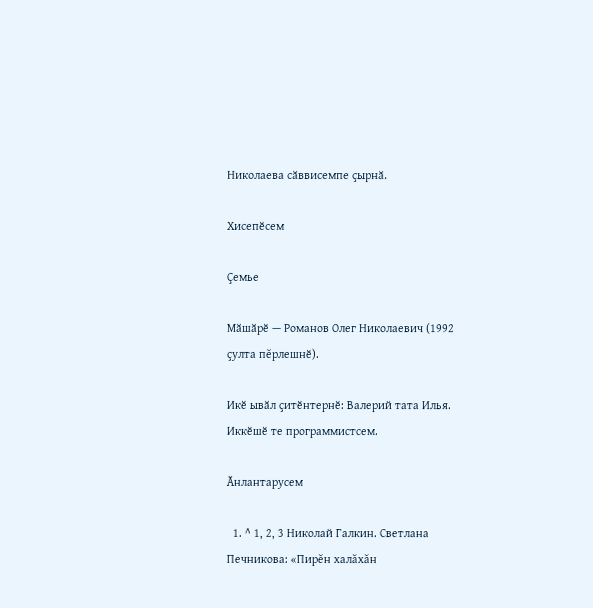Николаева сӑввисемпе ҫырнӑ.

Хисепӗсем

Ҫемье

Мӑшӑрӗ — Романов Олег Николаевич (1992 ҫулта пĕрлешнӗ).

Икӗ ывӑл ҫитӗнтернӗ: Валерий тата Илья. Иккӗшӗ те программистсем.

Ӑнлантарусем

  1. ^ 1, 2, 3 Николай Галкин. Светлана Печникова: «Пирĕн халăхăн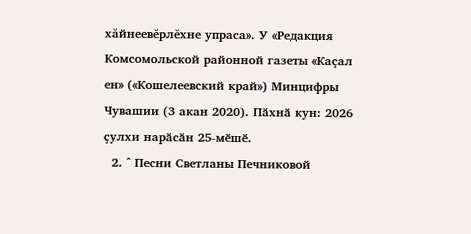хăйнеевĕрлĕхне упраса». У «Редакция Комсомольской районной газеты «Каçал ен» («Кошелеевский край») Минцифры Чувашии (3 акан 2020). Пӑхнӑ кун: 2026 ҫулхи нарӑсӑн 25-мӗшӗ.
  2. ^ Песни Светланы Печниковой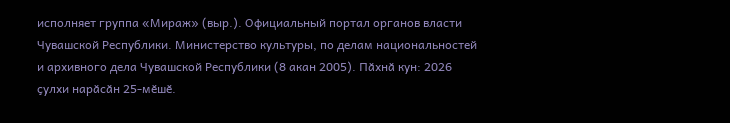исполняет группа «Мираж» (выр.). Официальный портал органов власти Чувашской Республики. Министерство культуры, по делам национальностей и архивного дела Чувашской Республики (8 акан 2005). Пӑхнӑ кун: 2026 ҫулхи нарӑсӑн 25-мӗшӗ.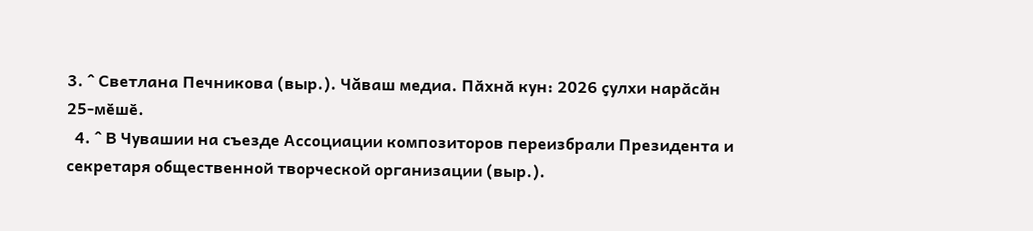3. ^ Светлана Печникова (выр.). Чăваш медиа. Пӑхнӑ кун: 2026 ҫулхи нарӑсӑн 25-мӗшӗ.
  4. ^ В Чувашии на съезде Ассоциации композиторов переизбрали Президента и секретаря общественной творческой организации (выр.).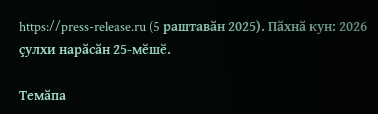https://press-release.ru (5 раштавӑн 2025). Пӑхнӑ кун: 2026 ҫулхи нарӑсӑн 25-мӗшӗ.

Темӑпа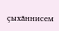ҫыхӑннисем